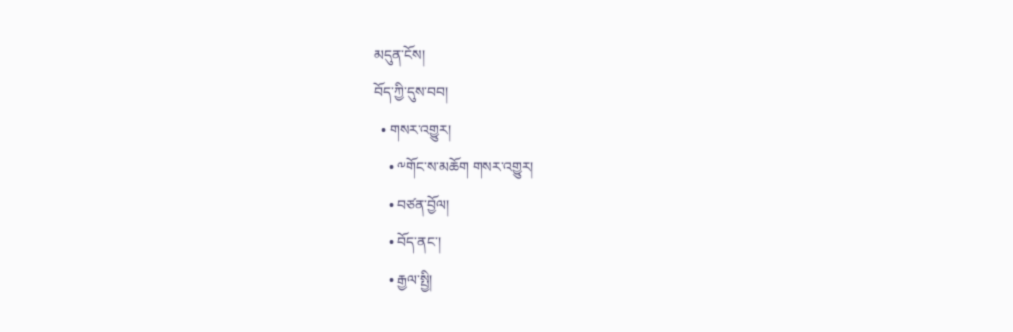མདུན་ངོས།
བོད་ཀྱི་དུས་བབ།
  • གསར་འགྱུར།
    • ༸གོང་ས་མཆོག གསར་འགྱུར།
    • བཙན་བྱོལ།
    • བོད་ནང་།
    • རྒྱལ་སྤྱི།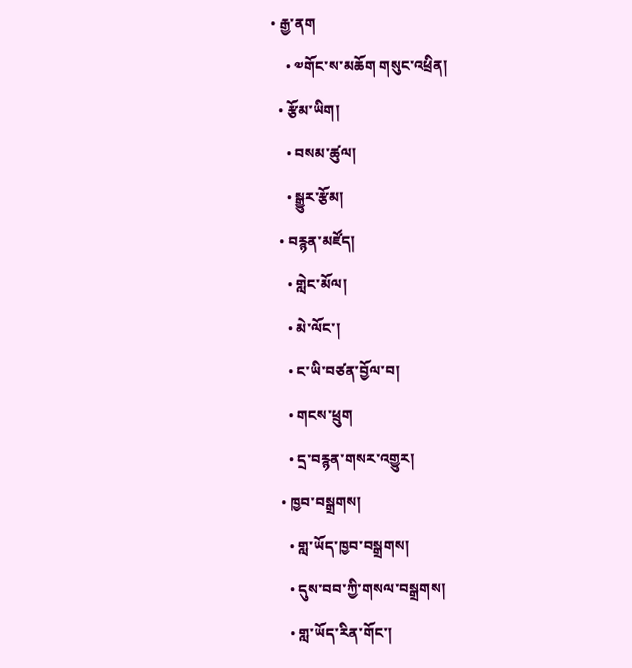• རྒྱ་ནག
    • ༧གོང་ས་མཆོག གསུང་འཕྲིན།
  • རྩོམ་ཡིག།
    • བསམ་ཚུལ།
    • སྒྱུར་རྩོམ།
  • བརྙན་མཛོད།
    • གླེང་མོལ།
    • མེ་ལོང་།
    • ང་ཡི་བཙན་བྱོལ་བ།
    • གངས་ཕྲུག
    • དྲ་བརྙན་གསར་འགྱུར།
  • ཁྱབ་བསྒྲགས།
    • གླ་ཡོད་ཁྱབ་བསྒྲགས།
    • དུས་བབ་ཀྱི་གསལ་བསྒྲགས།
    • གླ་ཡོད་རིན་གོང་།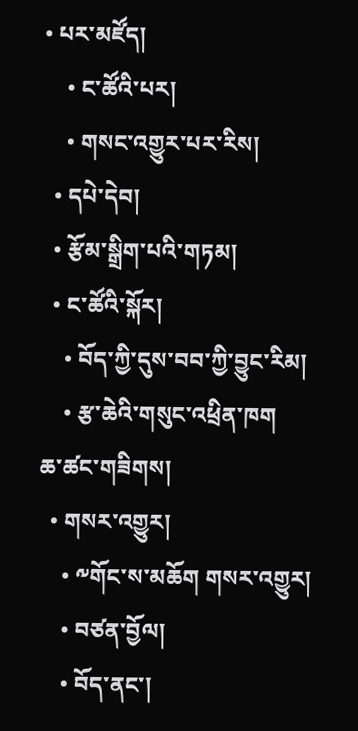• པར་མཛོད།
    • ང་ཚོའི་པར།
    • གསང་འགྱུར་པར་རིས།
  • དཔེ་དེབ།
  • རྩོམ་སྒྲིག་པའི་གཏམ།
  • ང་ཚོའི་སྐོར།
    • བོད་ཀྱི་དུས་བབ་ཀྱི་བྱུང་རིམ།
    • རྩ་ཆེའི་གསུང་འཕྲིན་ཁག
ཆ་ཚང་གཟིགས།
  • གསར་འགྱུར།
    • ༸གོང་ས་མཆོག གསར་འགྱུར།
    • བཙན་བྱོལ།
    • བོད་ནང་།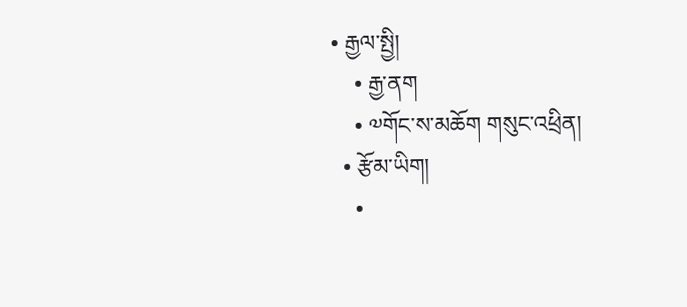• རྒྱལ་སྤྱི།
    • རྒྱ་ནག
    • ༧གོང་ས་མཆོག གསུང་འཕྲིན།
  • རྩོམ་ཡིག།
    •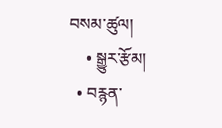བསམ་ཚུལ།
    • སྒྱུར་རྩོམ།
  • བརྙན་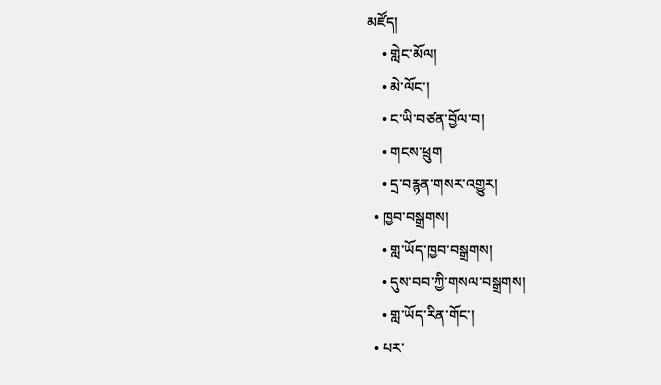མཛོད།
    • གླེང་མོལ།
    • མེ་ལོང་།
    • ང་ཡི་བཙན་བྱོལ་བ།
    • གངས་ཕྲུག
    • དྲ་བརྙན་གསར་འགྱུར།
  • ཁྱབ་བསྒྲགས།
    • གླ་ཡོད་ཁྱབ་བསྒྲགས།
    • དུས་བབ་ཀྱི་གསལ་བསྒྲགས།
    • གླ་ཡོད་རིན་གོང་།
  • པར་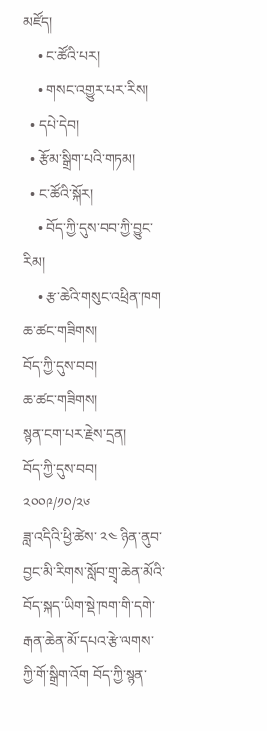མཛོད།
    • ང་ཚོའི་པར།
    • གསང་འགྱུར་པར་རིས།
  • དཔེ་དེབ།
  • རྩོམ་སྒྲིག་པའི་གཏམ།
  • ང་ཚོའི་སྐོར།
    • བོད་ཀྱི་དུས་བབ་ཀྱི་བྱུང་རིམ།
    • རྩ་ཆེའི་གསུང་འཕྲིན་ཁག
ཆ་ཚང་གཟིགས།
བོད་ཀྱི་དུས་བབ།
ཆ་ཚང་གཟིགས།
སྙན་ངག་པར་རྗེས་དྲན།
བོད་ཀྱི་དུས་བབ།
༢༠༠༩/༡༠/༢༦
ཟླ་འདིའི་ཕྱི་ཚེས་ ༢༤ ཉིན་ནུབ་བྱང་མི་རིགས་སློབ་གྲྭ་ཆེན་མོའི་བོད་སྐད་ཡིག་སྡེ་ཁག་གི་དགེ་རྒན་ཆེན་མོ་དཔའ་རྩེ་ལགས་ཀྱི་གོ་སྒྲིག་འོག བོད་ཀྱི་སྙན་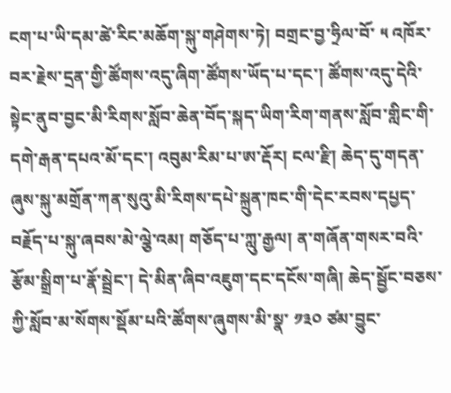ངག་པ་ཡི་དམ་ཚེ་རིང་མཆོག་སྐུ་གཤེགས་ཏེ། བགྲང་བྱ་ཧྲིལ་བོ་ ༥ འཁོར་བར་རྗེས་དྲན་གྱི་ཚོགས་འདུ་ཞིག་ཚོགས་ཡོད་པ་དང་། ཚོགས་འདུ་དེའི་སྟེང་ནུབ་བྱང་མི་རིགས་སློབ་ཆེན་བོད་སྐད་ཡིག་རིག་གནས་སློབ་གླིང་གི་དགེ་རྒན་དཔའ་མོ་དང་། འབུམ་རིམ་པ་ཨ་རྡོར། ངལ་རྫི། ཆེད་དུ་གདན་ཞུས་སྐུ་མགྲོན་ཀན་སུའུ་མི་རིགས་དཔེ་སྐྲུན་ཁང་གི་དེང་རབས་དཔྱད་བརྗོད་པ་སྐུ་ཞབས་མེ་ལྕེ་འམ། གཅོད་པ་ཀླུ་རྒྱལ། ན་གཞོན་གསར་བའི་རྩོམ་སྒྲིག་པ་རྣོ་སྦྲེང་། དེ་མིན་ཞིབ་འཇུག་དང་དངོས་གཞི། ཆེད་སྦྱོང་བཅས་ཀྱི་སློབ་མ་སོགས་སྡོམ་པའི་ཚོགས་ཞུགས་མི་སྣ་ ༡༣༠ ཙམ་བྱུང་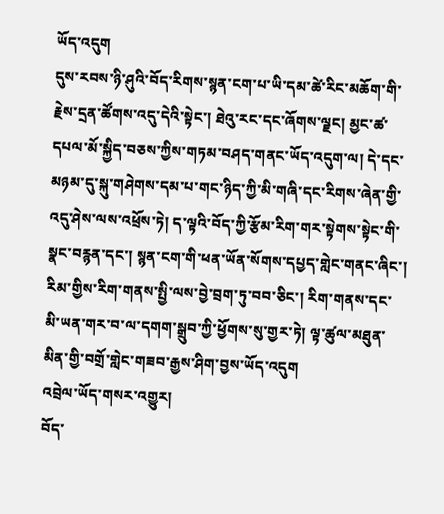ཡོད་འདུག
དུས་རབས་ཉི་ཤུའི་བོད་རིགས་སྙན་ངག་པ་ཡི་དམ་ཚེ་རིང་མཆོག་གི་རྗེས་དྲན་ཚོགས་འདུ་དེའི་སྟེང་། ཐེའུ་རང་དང་ཞོགས་ལྗང། མྱང་ཚ་དཔལ་མོ་སྐྱིད་བཅས་ཀྱིས་གཏམ་བཤད་གནང་ཡོད་འདུག་ལ། དེ་དང་མཉམ་དུ་སྐུ་གཤེགས་དམ་པ་གང་ཉིད་ཀྱི་མི་གཞི་དང་རིགས་ཞེན་གྱི་འདུ་ཤེས་ལས་འཕྲོས་ཏེ། ད་ལྟའི་བོད་ཀྱི་རྩོམ་རིག་གར་སྟེགས་སྟེང་གི་སྣང་བརྙན་དང་། སྙན་ངག་གི་ཕན་ཡོན་སོགས་དཔྱད་གླེང་གནང་ཞིང་། རིམ་གྱིས་རིག་གནས་སྤྱི་ལས་བྱེ་བྲག་ཏུ་བབ་ཅིང་། རིག་གནས་དང་མི་ཡན་གར་བ་ལ་དགག་སྒྲུབ་ཀྱི་ཕྱོགས་སུ་གྱར་ཏེ། ལྟ་ཚུལ་མཐུན་མིན་གྱི་བགྲོ་གླེང་གཟབ་རྒྱས་ཤིག་བྱས་ཡོད་འདུག
འབྲེལ་ཡོད་གསར་འགྱུར།
བོད་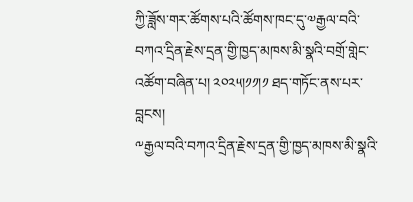ཀྱི་ཟློས་གར་ཚོགས་པའི་ཚོགས་ཁང་དུ་༧རྒྱལ་བའི་བཀའ་དྲིན་རྗེས་དྲན་གྱི་ཁྱད་མཁས་མི་སྣའི་བགྲོ་གླེང་འཚོག་བཞིན་པ། ༢༠༢༥།༡༡།༡ ཐད་གཏོང་ནས་པར་བླངས།
༸རྒྱལ་བའི་བཀའ་དྲིན་རྗེས་དྲན་གྱི་ཁྱད་མཁས་མི་སྣའི་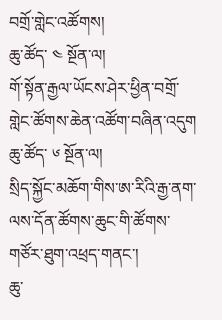བགྲོ་གླེང་འཚོགས།
ཆུ་ཚོད་ ༤ སྔོན་ལ།
གོ་སྟོན་རྒྱལ་ཡོངས་ཤེར་ཕྱིན་བགྲོ་གླེང་ཚོགས་ཆེན་འཚོག་བཞིན་འདུག
ཆུ་ཚོད་ ༦ སྔོན་ལ།
སྲིད་སྐྱོང་མཆོག་གིས་ཨ་རིའི་རྒྱ་ནག་ལས་དོན་ཚོགས་ཆུང་གི་ཚོགས་གཙོར་ཐུག་འཕྲད་གནང་།
ཆུ་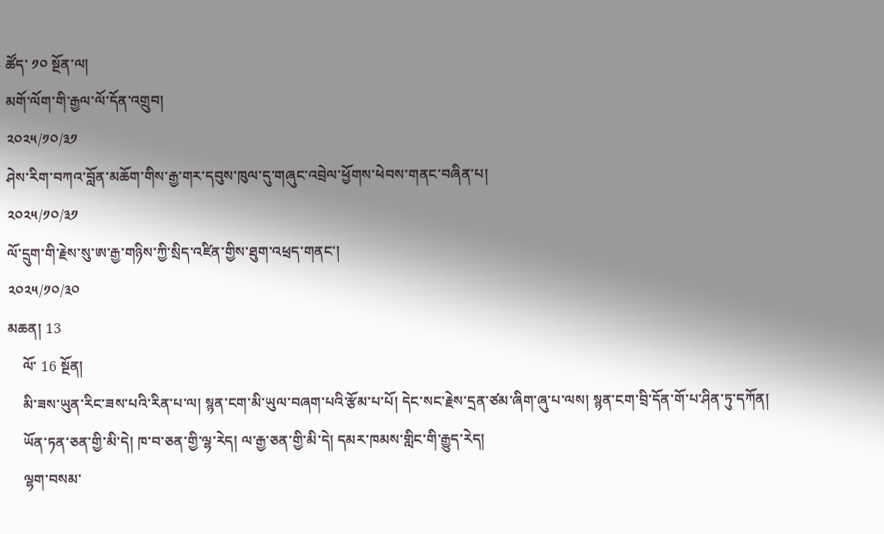ཚོད་ ༡༠ སྔོན་ལ།
མགོ་ལོག་གི་རྒྱལ་ལོ་དོན་འགྲུབ།
༢༠༢༥/༡༠/༣༡
ཤེས་རིག་བཀའ་བློན་མཆོག་གིས་རྒྱ་གར་དབུས་ཁུལ་དུ་གཞུང་འབྲེལ་ཕྱོགས་ཕེབས་གནང་བཞིན་པ།
༢༠༢༥/༡༠/༣༡
ལོ་དྲུག་གི་རྗེས་སུ་ཨ་རྒྱ་གཉིས་ཀྱི་སྲིད་འཛིན་གྱིས་ཐུག་འཕྲད་གནང་།
༢༠༢༥/༡༠/༣༠
མཆན། 13
    ལོ་ 16 སྔོན།
    མི་ཟས་ཡུན་རིང་ཟས་པའི་རིན་པ་ལ། སྙན་ངག་མི་ཡུལ་བཞག་པའི་རྩོམ་པ་པོ། དེང་སང་རྗེས་དྲན་ཙམ་ཞིག་ཞུ་པ་ལས། སྙན་ངག་བྲི་དོན་གོ་པ་ཤིན་ཏུ་དཀོན།
    ཡོན་ཏན་ཅན་གྱི་མི་དེ། ཁ་བ་ཅན་གྱི་ལྷ་རེད། ལ་རྒྱ་ཅན་གྱི་མི་དེ། དམར་ཁམས་གླིང་གི་རྒྱུད་རེད།
    ལྷག་བསམ་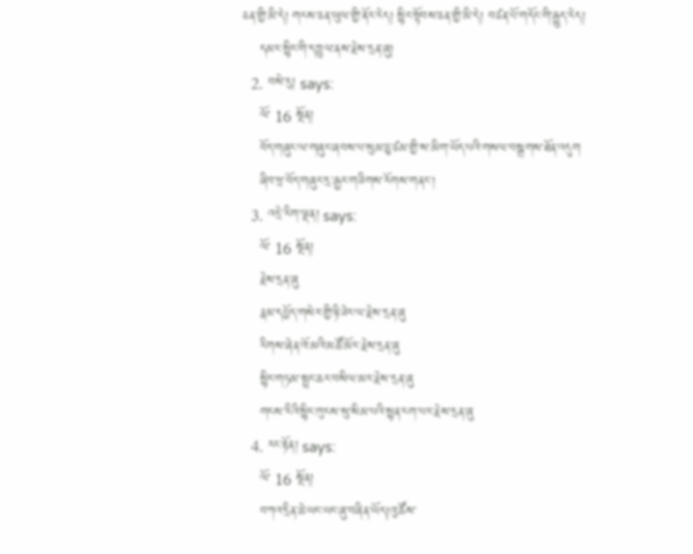ཅན་གྱི་མི་དེ། གངས་ཅན་ཡུལ་གྱི་ནོར་རེད། སྙིང་སྟོབས་ཅན་གྱི་མི་དེ། བཙན་པོ་གདོང་གི་རྒྱུད་རེད།
    དམར་སྙིང་གི་དཀྱུལ་ནས་རྗེས་དྲན་ཞུ།
  2. བསེ་རུ། says:
    ལོ་ 16 སྔོན།
    བོད་གཞུང་ལ་གཞུང་ཞབས་པ་སུམ་ཅུ་ཙམ་གྱི་ས་མིག་ཡོད་པའི་གསལ་བསྒྲགས་ཐོན་འདུག
    ཞིབ་ཕྲ་བོད་གཞུང་དྲ་རྒྱར་གཟིགས་རོགས་གནང་།
  3. འདྲེ་རིག་ལྡན། says:
    ལོ་ 16 སྔོན།
    རྗེས་དྲན་ཞུ
    རྣམ་དཔྱོད་གསེར་གྱི་ཉི་ཟེར་ལ་རྗེས་དྲན་ཞུ
    རིགས་ཞེན་འོ་མའི་མཚོ་མོར་རྗེས་དྲན་ཞུ
    སྙིང་གཏམ་སྤྲང་ཆར་བསིལ་མར་རྗེས་དྲན་ཞུ
    གངས་རིའི་སྙིང་ཁུངས་སུ་སིམ་པའི་སྙན་ངག་པར་རྗེས་དྲན་ཞུ
  4. རང་རྟོན། says:
    ལོ་ 16 སྔོན།
    བཀའ་དྲིན་ཆེ་ཡང་ཡང་ཞུ་བཞིན་ཡོད།འུ་ཚོས་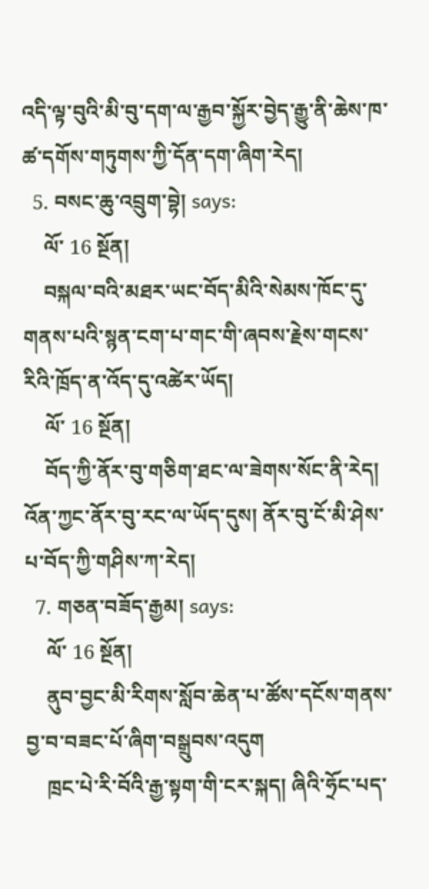འདི་ལྟ་བུའི་མི་བུ་དག་ལ་རྒྱབ་སྐྱོར་བྱེད་རྒྱུ་ནི་ཆེས་ཁ་ཚ་དགོས་གཏུགས་ཀྱི་དོན་དག་ཞིག་རེད།
  5. བསང་ཆུ་འབྲུག་བྷེ། says:
    ལོ་ 16 སྔོན།
    བསྐལ་བའི་མཐར་ཡང་བོད་མིའི་སེམས་ཁོང་དུ་གནས་པའི་སྙན་ངག་པ་གང་གི་ཞབས་རྗེས་གངས་རིའི་ཁྲོད་ན་འོད་དུ་འཚེར་ཡོད།
    ལོ་ 16 སྔོན།
    བོད་ཀྱི་ནོར་བུ་གཅིག་ཐང་ལ་ཟེགས་སོང་ནི་རེད། འོན་ཀྱང་ནོར་བུ་རང་ལ་ཡོད་དུས། ནོར་བུ་ངོ་མི་ཤེས་པ་བོད་ཀྱི་གཤིས་ཀ་རེད།
  7. གཅན་བཟོད་རྒྱམ། says:
    ལོ་ 16 སྔོན།
    ནུབ་བྱང་མི་རིགས་སློབ་ཆེན་པ་ཚོས་དངོས་གནས་བྱ་བ་བཟང་པོ་ཞིག་བསྒྲུབས་འདུག
    ཁྲང་པེ་རི་བོའི་རྒྱ་སྟག་གི་ངར་སྐད། ཞིའི་ཧྲོང་པད་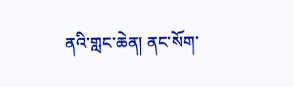ནའི་གླང་ཆེན། ནང་སོག་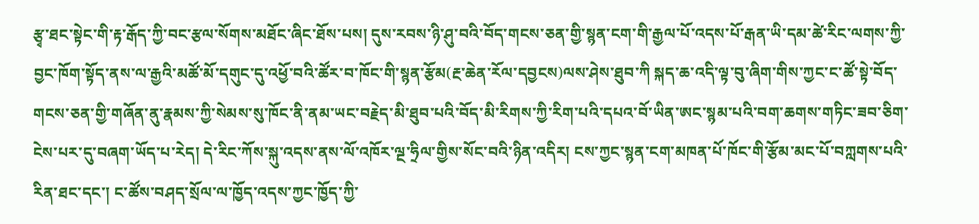རྩྭ་ཐང་སྟེང་གི་རྟ་རྒོད་ཀྱི་བང་རྩལ་སོགས་མཐོང་ཞིང་ཐོས་པས། དུས་རབས་ཉི་ཤུ་བའི་བོད་གངས་ཅན་གྱི་སྙན་ངག་གི་རྒྱལ་པོ་འདས་པོ་རྒན་ཡི་དམ་ཚེ་རིང་ལགས་ཀྱི་བྱང་ཁོག་སྟོད་ནས་ལ་རྒྱའི་མཚོ་མོ་དགུང་དུ་འཕྱོ་བའི་ཚོར་བ་ཁོང་གི་སྙན་རྩོམ(རྔ་ཆེན་རོལ་དབྱངས)ལས་ཤེས་ཐུབ་ཀི སྐད་ཆ་འདི་ལྟ་བུ་ཞིག་གིས་ཀྱང་ང་ཚོ་སྟེ་བོད་གངས་ཅན་གྱི་གཞོན་ནུ་རྣམས་ཀྱི་སེམས་སུ་ཁོང་ནི་ནམ་ཡང་བརྗེད་མི་ཐུབ་པའི་བོད་མི་རིགས་ཀྱི་རིག་པའི་དཔའ་བོ་ཡིན་ཨང་སྙམ་པའི་བག་ཆགས་གཏིང་ཟབ་ཅིག་ངེས་པར་དུ་བཞག་ཡོད་པ་རེད། དེ་རིང་ཀོས་སྐུ་འདས་ནས་ལོ་འཁོར་ལྔ་ཧྲིལ་གྱིས་སོང་བའི་ཉིན་འདིར། ངས་ཀྱང་སྙན་ངག་མཁན་པོ་ཁོང་གི་རྩོམ་མང་པོ་བཀླགས་པའི་རིན་ཐང་དང་། ང་ཚོས་བཤད་སྲོལ་ལ་ཁྱོད་འདས་ཀྱང་ཁྱོད་ཀྱི་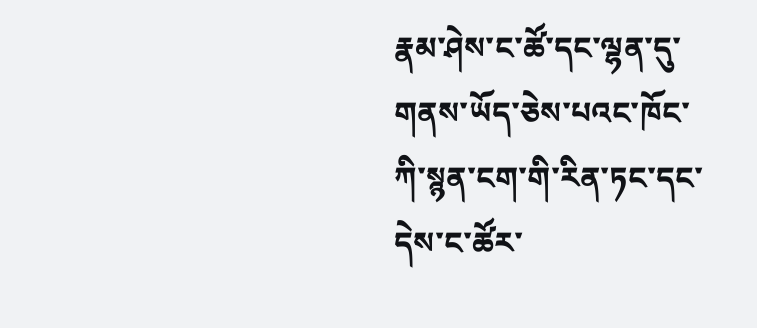རྣམ་ཤེས་ང་ཚོ་དང་ལྷན་དུ་གནས་ཡོད་ཅེས་པའང་ཁོང་ཀི་སྙན་ངག་གི་རིན་ཏང་དང་དེས་ང་ཚོར་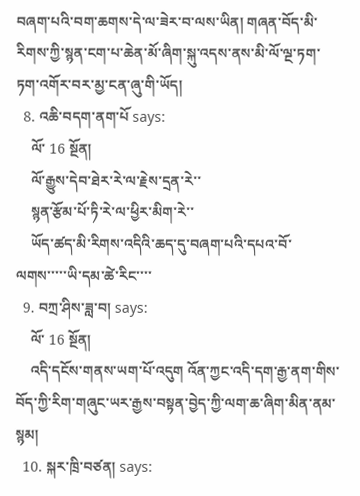བཞག་པའི་བག་ཆགས་དེ་ལ་ཟེར་བ་ལས་ཡིན། གཞན་བོད་མི་རིགས་ཀྱི་སྙན་ངག་པ་ཆེན་མོ་ཞིག་སྐུ་འདས་ནས་མི་ལོ་ལྔ་ཏག་ཏག་འགོར་བར་མྱ་ངན་ཞུ་གི་ཡོད།
  8. འཆི་བདག་ནག་པོ says:
    ལོ་ 16 སྔོན།
    ལོ་རྒྱུས་དེབ་ཐེར་རེ་ལ་རྗེས་དྲན་རེ་་
    སྙན་རྩོམ་པོ་ཏི་རེ་ལ་ཕྱིར་མིག་རེ་་
    ཡོད་ཚད་མི་རིགས་འདིའི་ཆད་དུ་བཞག་པའི་དཔའ་བོ་ལགས་་་་་ཡི་དམ་ཚེ་རིང་་་་
  9. བཀྲ་ཤིས་ཟླ་བ། says:
    ལོ་ 16 སྔོན།
    འདི་དངོས་གནས་ཡག་པོ་འདུག འོན་ཀྱང་འདི་དག་རྒྱ་ནག་གིས་བོད་ཀྱི་རིག་གཞུང་ཡར་རྒྱས་བསྟན་བྱེད་ཀྱི་ལག་ཆ་ཞིག་མིན་ནམ་སྙམ།
  10. སྐར་ཁྲི་བཙན། says: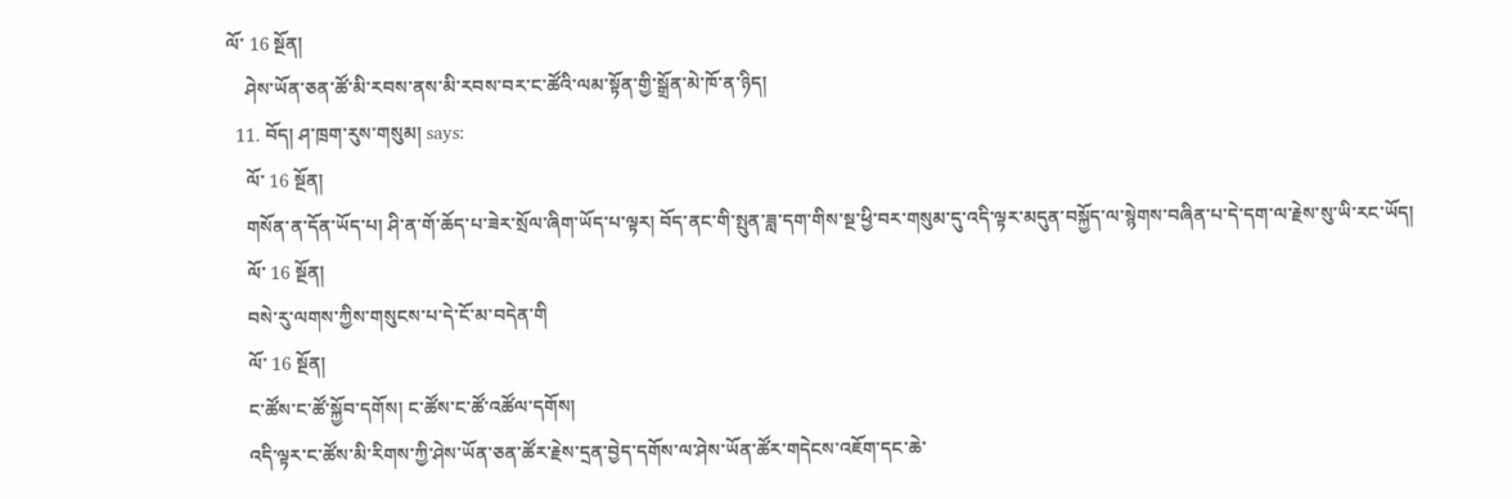ལོ་ 16 སྔོན།
    ཤེས་ཡོན་ཅན་ཚོ་མི་རབས་ནས་མི་རབས་བར་ང་ཚོའི་ལམ་སྟོན་གྱི་སྒྲོན་མེ་ཁོ་ན་ཉིད།
  11. བོད། ཤ་ཁྲག་རུས་གསུམ། says:
    ལོ་ 16 སྔོན།
    གསོན་ན་དོན་ཡོད་པ། ཤི་ན་གོ་ཆོད་པ་ཟེར་སྲོལ་ཞིག་ཡོད་པ་ལྟར། བོད་ནང་གི་སྤུན་ཟླ་དག་གིས་སྔ་ཕྱི་བར་གསུམ་དུ་འདི་ལྟར་མདུན་བསྐྱོད་ལ་སྙེགས་བཞིན་པ་དེ་དག་ལ་རྗེས་སུ་ཡི་རང་ཡོད།
    ལོ་ 16 སྔོན།
    བསེ་རུ་ལགས་ཀྱིས་གསུངས་པ་དེ་ངོ་མ་བདེན་གི
    ལོ་ 16 སྔོན།
    ང་ཚོས་ང་ཚོ་སྐྱོབ་དགོས། ང་ཚོས་ང་ཚོ་འཚོལ་དགོས།
    འདི་ལྟར་ང་ཚོས་མི་རིགས་ཀྱི་ཤེས་ཡོན་ཅན་ཚོར་རྗེས་དྲན་བྱེད་དགོས་ལ་ཤེས་ཡོན་ཚོར་གདེངས་འཇོག་དང་ཆེ་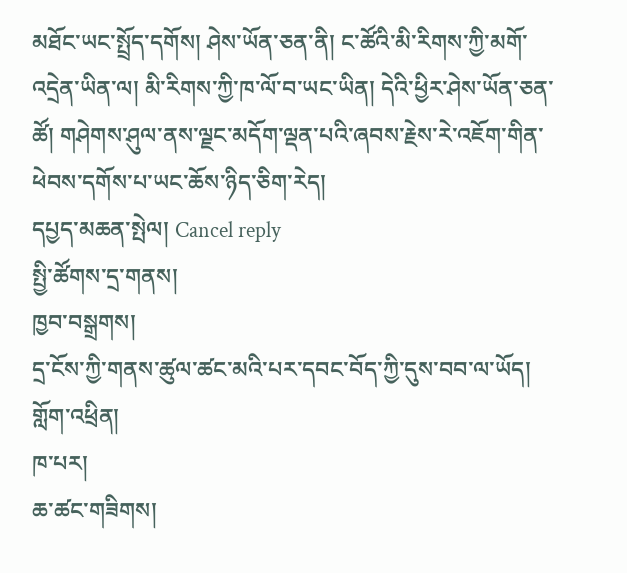མཐོང་ཡང་སྤྲོད་དགོས། ཤེས་ཡོན་ཅན་ནི། ང་ཚོའི་མི་རིགས་ཀྱི་མགོ་འདྲེན་ཡིན་ལ། མི་རིགས་ཀྱི་ཁ་ལོ་བ་ཡང་ཡིན། དེའི་ཕྱིར་ཤེས་ཡོན་ཅན་ཚོ། གཤེགས་ཤུལ་ནས་ལྗང་མདོག་ལྡན་པའི་ཞབས་རྗེས་རེ་འཇོག་གིན་ཕེབས་དགོས་པ་ཡང་ཆོས་ཉིད་ཅིག་རེད།
དཔྱད་མཆན་སྤེལ། Cancel reply
སྤྱི་ཚོགས་དྲ་གནས།
ཁྱབ་བསྒྲགས།
དྲ་ངོས་ཀྱི་གནས་ཚུལ་ཚང་མའི་པར་དབང་བོད་ཀྱི་དུས་བབ་ལ་ཡོད།
གློག་འཕྲིན།
ཁ་པར།
ཆ་ཚང་གཟིགས།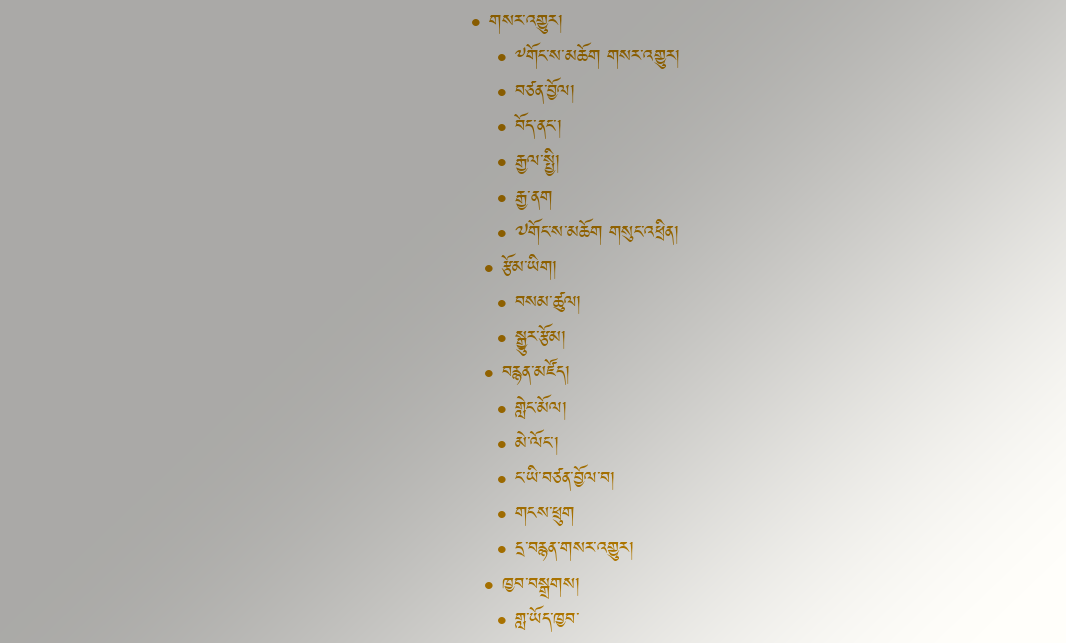• གསར་འགྱུར།
    • ༸གོང་ས་མཆོག གསར་འགྱུར།
    • བཙན་བྱོལ།
    • བོད་ནང་།
    • རྒྱལ་སྤྱི།
    • རྒྱ་ནག
    • ༧གོང་ས་མཆོག གསུང་འཕྲིན།
  • རྩོམ་ཡིག།
    • བསམ་ཚུལ།
    • སྒྱུར་རྩོམ།
  • བརྙན་མཛོད།
    • གླེང་མོལ།
    • མེ་ལོང་།
    • ང་ཡི་བཙན་བྱོལ་བ།
    • གངས་ཕྲུག
    • དྲ་བརྙན་གསར་འགྱུར།
  • ཁྱབ་བསྒྲགས།
    • གླ་ཡོད་ཁྱབ་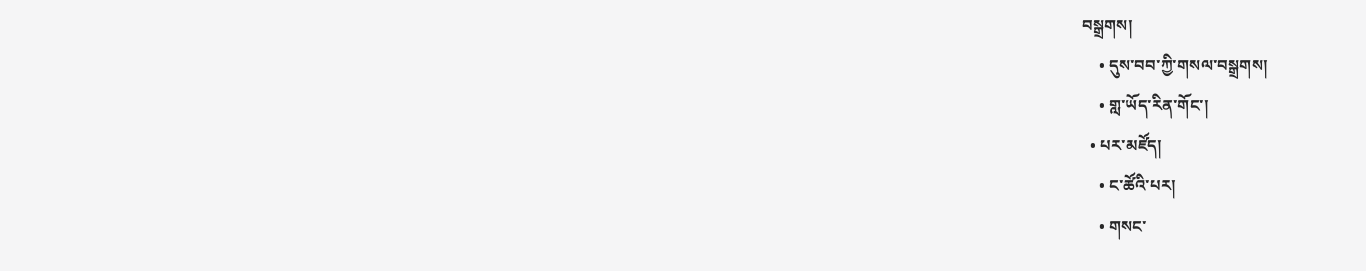བསྒྲགས།
    • དུས་བབ་ཀྱི་གསལ་བསྒྲགས།
    • གླ་ཡོད་རིན་གོང་།
  • པར་མཛོད།
    • ང་ཚོའི་པར།
    • གསང་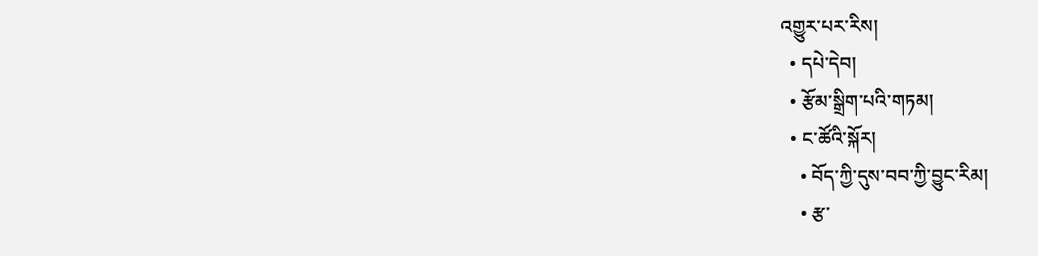འགྱུར་པར་རིས།
  • དཔེ་དེབ།
  • རྩོམ་སྒྲིག་པའི་གཏམ།
  • ང་ཚོའི་སྐོར།
    • བོད་ཀྱི་དུས་བབ་ཀྱི་བྱུང་རིམ།
    • རྩ་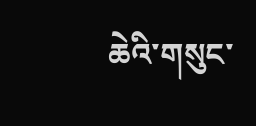ཆེའི་གསུང་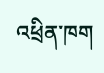འཕྲིན་ཁག